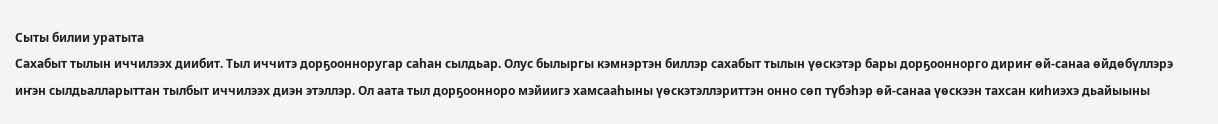Сыты билии уратыта
Сахабыт тылын иччилээх диибит. Тыл иччитэ дорҕоонноругар саһан сылдьар. Олус былыргы кэмнэртэн биллэр сахабыт тылын үөскэтэр бары дорҕооннорго дириҥ өй-санаа өйдөбүллэрэ иҥэн сылдьалларыттан тылбыт иччилээх диэн этэллэр. Ол аата тыл дорҕоонноро мэйиигэ хамсааһыны үөскэтэллэриттэн онно сөп түбэһэр өй-санаа үөскээн тахсан киһиэхэ дьайыыны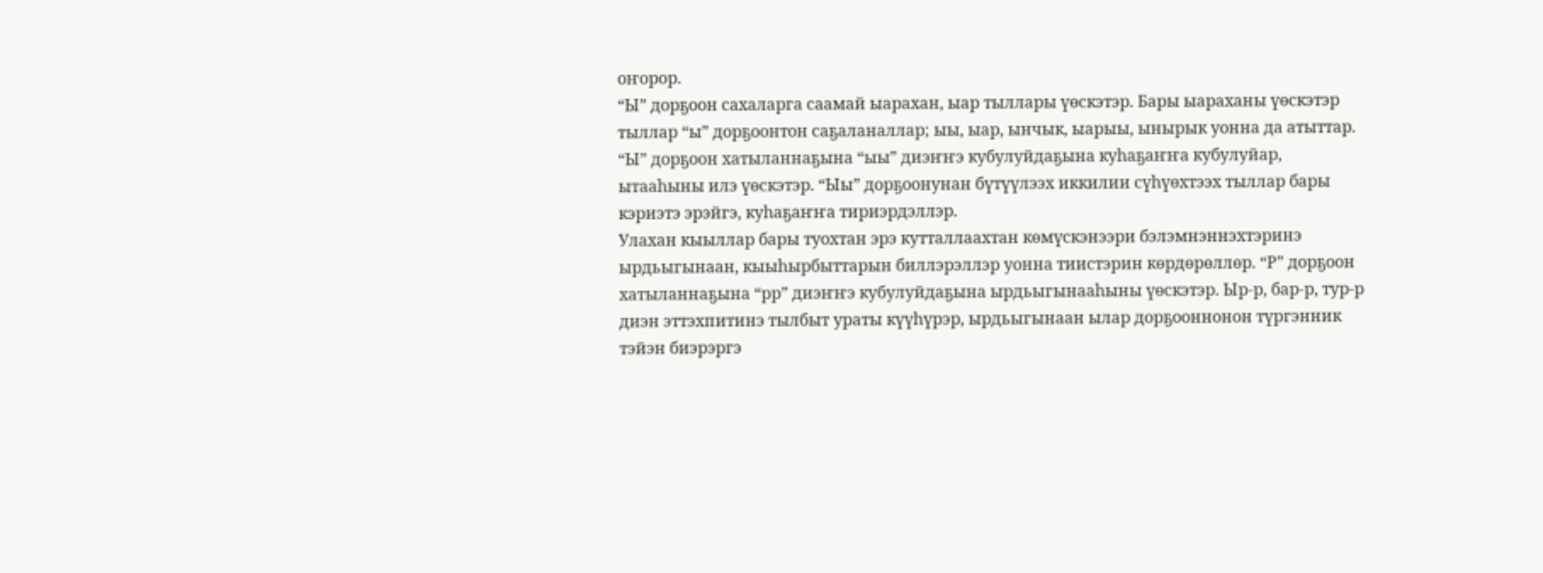оҥорор.
“Ы” дорҕоон сахаларга саамай ыарахан, ыар тыллары үөскэтэр. Бары ыараханы үөскэтэр тыллар “ы” дорҕоонтон саҕаланаллар; ыы, ыар, ынчык, ыарыы, ынырык уонна да атыттар. “Ы” дорҕоон хатыланнаҕына “ыы” диэҥҥэ кубулуйдаҕына куһаҕаҥҥа кубулуйар, ытааһыны илэ үөскэтэр. “Ыы” дорҕоонунан бүтүүлээх иккилии сүһүөхтээх тыллар бары кэриэтэ эрэйгэ, куһаҕаҥҥа тириэрдэллэр.
Улахан кыыллар бары туохтан эрэ кутталлаахтан көмүскэнээри бэлэмнэннэхтэринэ ырдьыгынаан, кыыһырбыттарын биллэрэллэр уонна тиистэрин көрдөрөллөр. “Р” дорҕоон хатыланнаҕына “рр” диэҥҥэ кубулуйдаҕына ырдьыгынааһыны үөскэтэр. Ыр-р, бар-р, тур-р диэн эттэхпитинэ тылбыт ураты күүһүрэр, ырдьыгынаан ылар дорҕооннонон түргэнник тэйэн биэрэргэ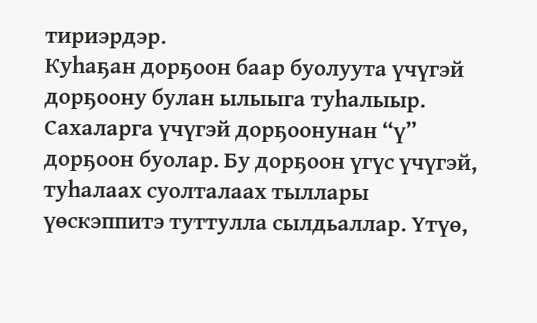тириэрдэр.
Куһаҕан дорҕоон баар буолуута үчүгэй дорҕоону булан ылыыга туһалыыр. Сахаларга үчүгэй дорҕоонунан “ү” дорҕоон буолар. Бу дорҕоон үгүс үчүгэй, туһалаах суолталаах тыллары үөскэппитэ туттулла сылдьаллар. Үтүө,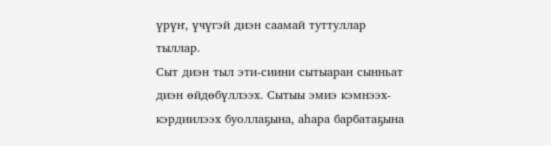үрүҥ, үчүгэй диэн саамай туттуллар тыллар.
Сыт диэн тыл эти-сиини сытыаран сынньат диэн өйдөбүллээх. Сытыы эмиэ кэмнээх-кэрдиилээх буоллаҕына, аһара барбатаҕына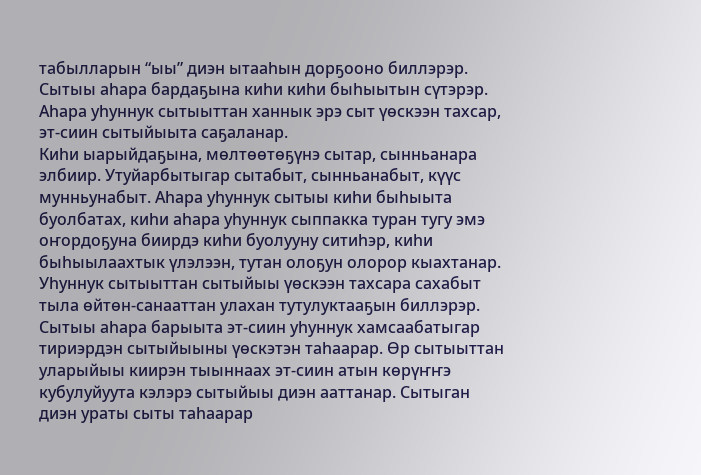табылларын “ыы” диэн ытааһын дорҕооно биллэрэр. Сытыы аһара бардаҕына киһи киһи быһыытын сүтэрэр. Аһара уһуннук сытыыттан ханнык эрэ сыт үөскээн тахсар, эт-сиин сытыйыыта саҕаланар.
Киһи ыарыйдаҕына, мөлтөөтөҕүнэ сытар, сынньанара элбиир. Утуйарбытыгар сытабыт, сынньанабыт, күүс мунньунабыт. Аһара уһуннук сытыы киһи быһыыта буолбатах, киһи аһара уһуннук сыппакка туран тугу эмэ оҥордоҕуна биирдэ киһи буолууну ситиһэр, киһи быһыылаахтык үлэлээн, тутан олоҕун олорор кыахтанар.
Уһуннук сытыыттан сытыйыы үөскээн тахсара сахабыт тыла өйтөн-санааттан улахан тутулуктааҕын биллэрэр. Сытыы аһара барыыта эт-сиин уһуннук хамсаабатыгар тириэрдэн сытыйыыны үөскэтэн таһаарар. Өр сытыыттан уларыйыы киирэн тыыннаах эт-сиин атын көрүҥҥэ кубулуйуута кэлэрэ сытыйыы диэн ааттанар. Сытыган диэн ураты сыты таһаарар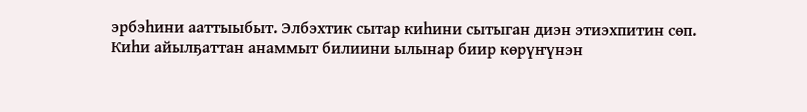эрбэһини ааттыыбыт. Элбэхтик сытар киһини сытыган диэн этиэхпитин сөп.
Киһи айылҕаттан анаммыт билиини ылынар биир көрүҥүнэн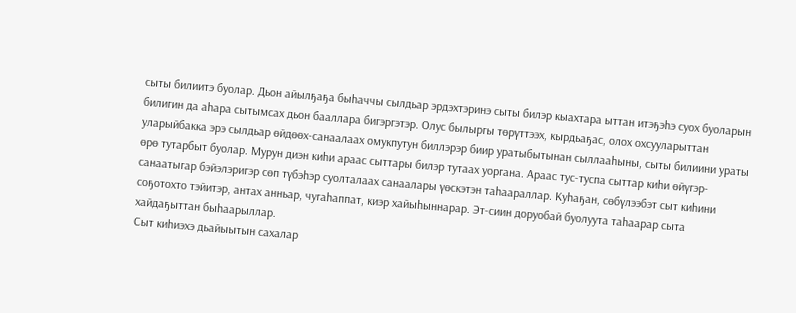сыты билиитэ буолар. Дьон айылҕаҕа быһаччы сылдьар эрдэхтэринэ сыты билэр кыахтара ыттан итэҕэһэ суох буоларын билигин да аһара сытымсах дьон бааллара бигэргэтэр. Олус былыргы төрүттээх, кырдьаҕас, олох охсууларыттан уларыйбакка эрэ сылдьар өйдөөх-санаалаах омукпутун биллэрэр биир уратыбытынан сыллааһыны, сыты билиини ураты өрө тутарбыт буолар. Мурун диэн киһи араас сыттары билэр тутаах уоргана. Араас тус-туспа сыттар киһи өйүгэр-санаатыгар бэйэлэригэр сөп түбэһэр суолталаах санаалары үөскэтэн таһаараллар. Куһаҕан, сөбүлээбэт сыт киһини соҕотохто тэйитэр, антах анньар, чугаһаппат, киэр хайыһыннарар. Эт-сиин доруобай буолуута таһаарар сыта хайдаҕыттан быһаарыллар.
Сыт киһиэхэ дьайыытын сахалар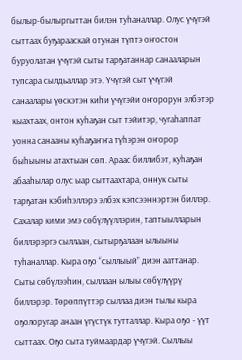былыр-былыргыттан билэн туһаналлар. Олус үчүгэй сыттаах буҕарааскай отунан түптэ оҥостон буруолатан үчүгэй сыты тарҕатаннар санааларын тупсара сылдьаллар этэ. Үчүгэй сыт үчүгэй санаалары үөскэтэн киһи үчүгэйи оҥорорун элбэтэр кыахтаах, онтон куһаҕан сыт тэйитэр, чугаһаппат уонна санааны куһаҕаҥҥа түһэрэн оҥорор быһыыны атахтыан сөп. Араас биллибэт, куһаҕан абааһылар олус ыар сыттаахтара, оннук сыты тарҕатан кэбиһэллэрэ элбэх кэпсээннэртэн биллэр.
Сахалар кими эмэ сөбүлүүллэрин, таптыылларын биллэрэргэ сыллаан, сытырҕалаан ылыыны туһаналлар. Кыра оҕо “сыллыый” диэн ааттанар. Сыты сөбүлээһин, сыллаан ылыы сөбүлүүрү биллэрэр. Төрөппүттэр сыллаа диэн тылы кыра оҕолоругар анаан үгүстүк тутталлар. Кыра оҕо - үүт сыттаах. Оҕо сыта туймаардар үчүгэй. Сыллыы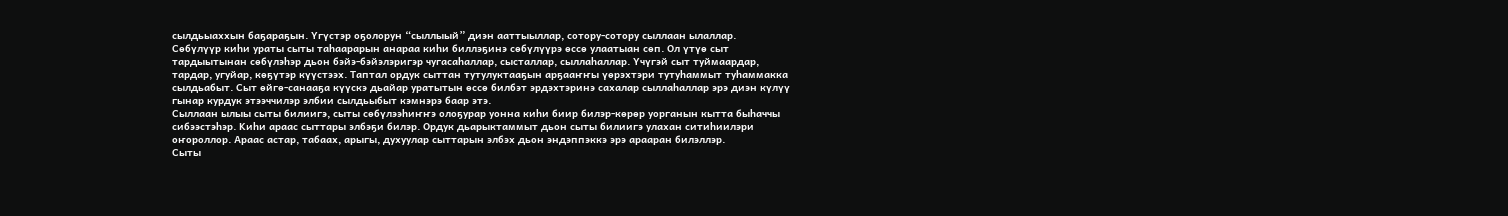сылдьыаххын баҕараҕын. Үгүстэр оҕолорун “сыллыый” диэн ааттыыллар, сотору-сотору сыллаан ылаллар.
Сөбүлүүр киһи ураты сыты таһаарарын анараа киһи биллэҕинэ сөбүлүүрэ өссө улаатыан сөп. Ол үтүө сыт тардыытынан сөбүлэһэр дьон бэйэ-бэйэлэригэр чугасаһаллар, сысталлар, сыллаһаллар. Үчүгэй сыт туймаардар, тардар, угуйар, көҕүтэр күүстээх. Таптал ордук сыттан тутулуктааҕын арҕааҥҥы үөрэхтэри тутуһаммыт туһаммакка сылдьабыт. Сыт өйгө-санааҕа күүскэ дьайар уратытын өссө билбэт эрдэхтэринэ сахалар сыллаһаллар эрэ диэн күлүү гынар курдук этээччилэр элбии сылдьыбыт кэмнэрэ баар этэ.
Сыллаан ылыы сыты билиигэ, сыты сөбүлээһиҥҥэ олоҕурар уонна киһи биир билэр-көрөр уорганын кытта быһаччы сибээстэһэр. Kиһи араас сыттары элбэҕи билэр. Ордук дьарыктаммыт дьон сыты билиигэ улахан ситиһиилэри оҥороллор. Араас астар, табаах, арыгы, духуулар сыттарын элбэх дьон эндэппэккэ эрэ арааран билэллэр.
Сыты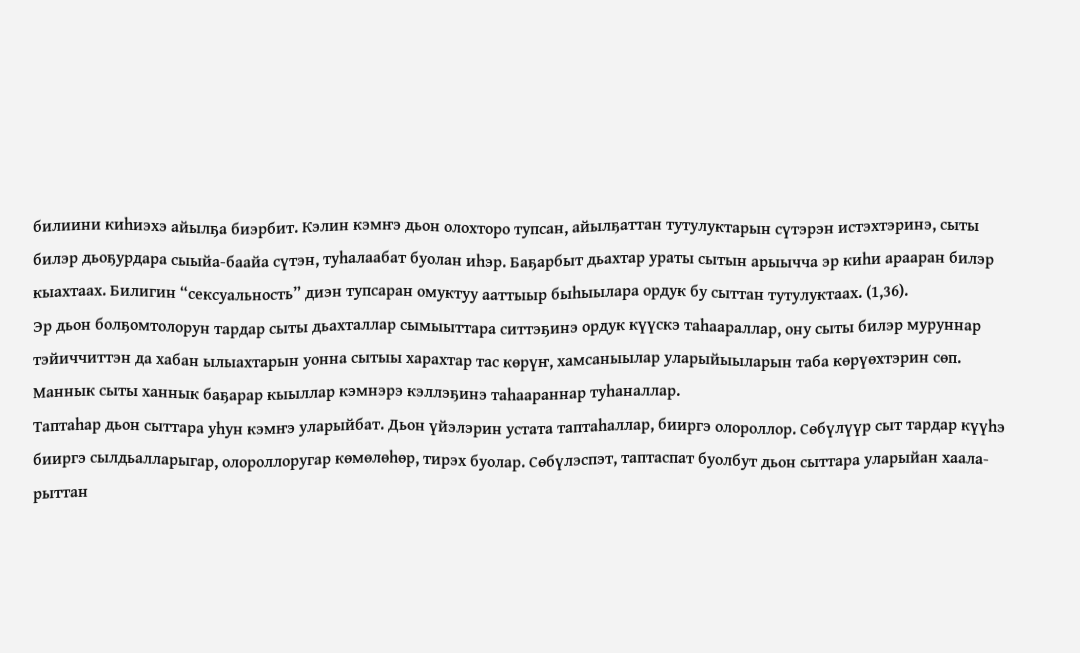билиини киһиэхэ айылҕа биэрбит. Кэлин кэмҥэ дьон олохторо тупсан, айылҕаттан тутулуктарын сүтэрэн истэхтэринэ, сыты билэр дьоҕурдара сыыйа-баайа сүтэн, туһалаабат буолан иһэр. Баҕарбыт дьахтар ураты сытын арыычча эр киһи арааран билэр кыахтаах. Билигин “сексуальность” диэн тупсаран омуктуу ааттыыр быһыылара ордук бу сыттан тутулуктаах. (1,36).
Эр дьон болҕомтолорун тардар сыты дьахталлар сымыыттара ситтэҕинэ ордук күүскэ таһаараллар, ону сыты билэр муруннар тэйиччиттэн да хабан ылыахтарын уонна сытыы харахтар тас көрүҥ, хамсаныылар уларыйыыларын таба көрүөхтэрин сөп. Маннык сыты ханнык баҕарар кыыллар кэмнэрэ кэллэҕинэ таһаараннар туһаналлар.
Таптаһар дьон сыттара уһун кэмҥэ уларыйбат. Дьон үйэлэрин устата таптаһаллар, бииргэ олороллор. Сөбүлүүр сыт тардар күүһэ бииргэ сылдьалларыгар, олороллоругар көмөлөһөр, тирэх буолар. Сөбүлэспэт, таптаспат буолбут дьон сыттара уларыйан хаала-рыттан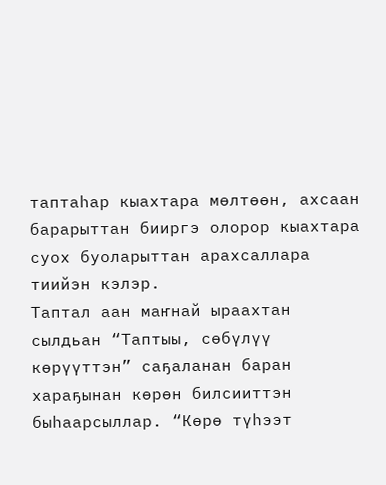таптаһар кыахтара мөлтөөн, ахсаан барарыттан бииргэ олорор кыахтара суох буоларыттан арахсаллара тиийэн кэлэр.
Таптал аан маҥнай ыраахтан сылдьан “Таптыы, сөбүлүү көрүүттэн” саҕаланан баран хараҕынан көрөн билсииттэн быһаарсыллар. “Көрө түһээт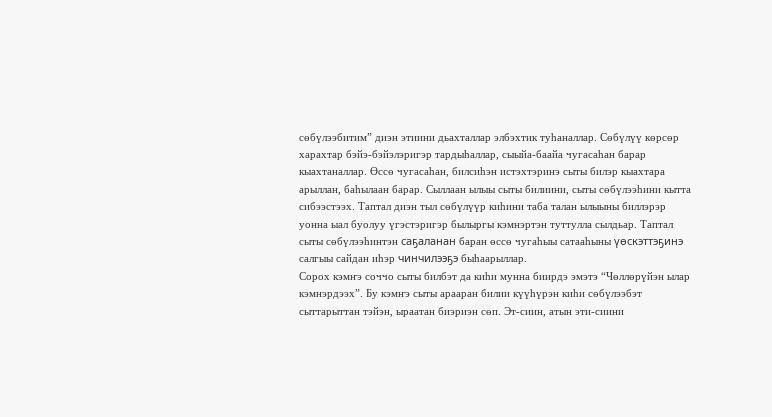сөбүлээбитим” диэн этиини дьахталлар элбэхтик туһаналлар. Сөбүлүү көрсөр харахтар бэйэ-бэйэлэригэр тардыһаллар, сыыйа-баайа чугасаһан барар кыахтаналлар. Өссө чугасаһан, билсиһэн истэхтэринэ сыты билэр кыахтара арыллан, баһылаан барар. Сыллаан ылыы сыты билиини, сыты сөбүлээһини кытта сибээстээх. Таптал диэн тыл сөбүлүүр киһини таба талан ылыыны биллэрэр уонна ыал буолуу үгэстэригэр былыргы кэмнэртэн туттулла сылдьар. Таптал сыты сөбүлээһинтэн саҕаланан баран өссө чугаһыы сатааһыны үөскэттэҕинэ салгыы сайдан иһэр чинчилээҕэ быһаарыллар.
Сорох кэмҥэ соччо сыты билбэт да киһи мунна биирдэ эмэтэ “Чөллөрүйэн ылар кэмнэрдээх”. Бу кэмҥэ сыты арааран билии күүһүрэн киһи сөбүлээбэт сыттарыттан тэйэн, ыраатан биэриэн сөп. Эт-сиин, атын эти-сиини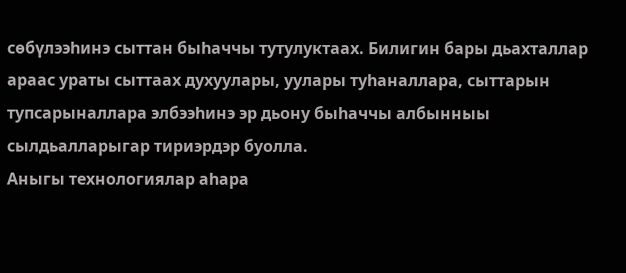сөбүлээһинэ сыттан быһаччы тутулуктаах. Билигин бары дьахталлар араас ураты сыттаах духуулары, уулары туһаналлара, сыттарын тупсарыналлара элбээһинэ эр дьону быһаччы албынныы сылдьалларыгар тириэрдэр буолла.
Аныгы технологиялар аһара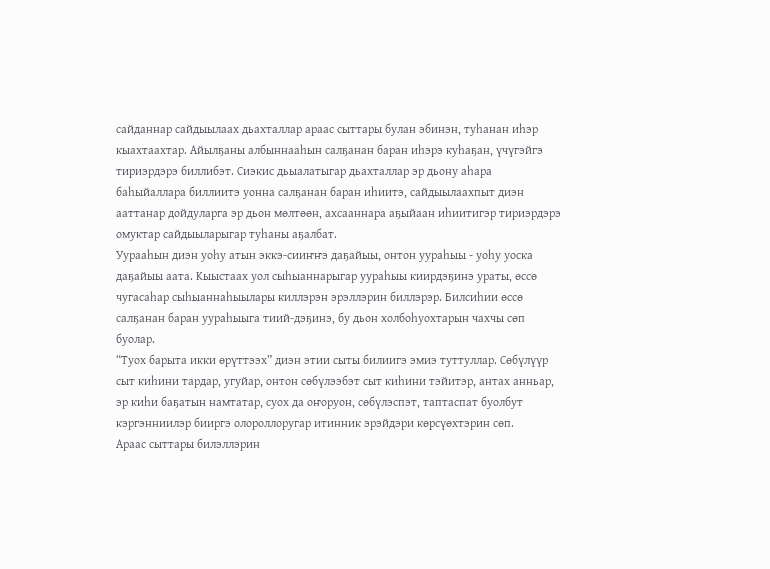сайданнар сайдыылаах дьахталлар араас сыттары булан эбинэн, туһанан иһэр кыахтаахтар. Айылҕаны албыннааһын салҕанан баран иһэрэ куһаҕан, үчүгэйгэ тириэрдэрэ биллибэт. Сиэкис дьыалатыгар дьахталлар эр дьону аһара баһыйаллара биллиитэ уонна салҕанан баран иһиитэ, сайдыылаахпыт диэн ааттанар дойдуларга эр дьон мөлтөөн, ахсааннара аҕыйаан иһиитигэр тириэрдэрэ омуктар сайдыыларыгар туһаны аҕалбат.
Уурааһын диэн уоһу атын эккэ-сииҥҥэ даҕайыы, онтон уураһыы - уоһу уоска даҕайыы аата. Kыыстаах уол сыһыаннарыгар уураһыы киирдэҕинэ ураты, өссө чугасаһар сыһыаннаһыылары киллэрэн эрэллэрин биллэрэр. Билсиһии өссө салҕанан баран уураһыыга тиий-дэҕинэ, бу дьон холбоһуохтарын чахчы сөп буолар.
“Туох барыта икки өрүттээх” диэн этии сыты билиигэ эмиэ туттуллар. Сөбүлүүр сыт киһини тардар, угуйар, онтон сөбүлээбэт сыт киһини тэйитэр, антах анньар, эр киһи баҕатын намтатар, суох да оҥоруон, сөбүлэспэт, таптаспат буолбут кэргэнниилэр бииргэ олороллоругар итинник эрэйдэри көрсүөхтэрин сөп.
Араас сыттары билэллэрин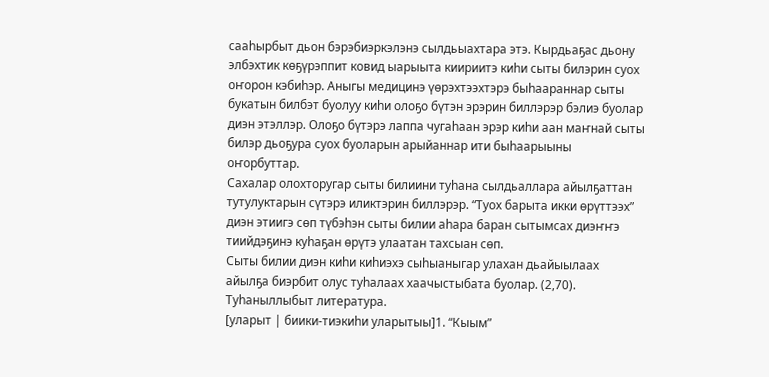сааһырбыт дьон бэрэбиэркэлэнэ сылдьыахтара этэ. Кырдьаҕас дьону элбэхтик көҕүрэппит ковид ыарыыта киириитэ киһи сыты билэрин суох оҥорон кэбиһэр. Аныгы медицинэ үөрэхтээхтэрэ быһаараннар сыты букатын билбэт буолуу киһи олоҕо бүтэн эрэрин биллэрэр бэлиэ буолар диэн этэллэр. Олоҕо бүтэрэ лаппа чугаһаан эрэр киһи аан маҥнай сыты билэр дьоҕура суох буоларын арыйаннар ити быһаарыыны оҥорбуттар.
Сахалар олохторугар сыты билиини туһана сылдьаллара айылҕаттан тутулуктарын сүтэрэ иликтэрин биллэрэр. “Туох барыта икки өрүттээх” диэн этиигэ сөп түбэһэн сыты билии аһара баран сытымсах диэҥҥэ тиийдэҕинэ куһаҕан өрүтэ улаатан тахсыан сөп.
Сыты билии диэн киһи киһиэхэ сыһыаныгар улахан дьайыылаах айылҕа биэрбит олус туһалаах хаачыстыбата буолар. (2,70).
Туһаныллыбыт литература.
[уларыт | биики-тиэкиһи уларытыы]1. “Кыым”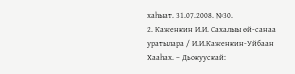хаһыат. 31.07.2008. №30.
2. Каженкин И.И. Сахалыы өй-санаа уратылара / И.И.Каженкин-Уйбаан Хааһах. – Дьокуускай: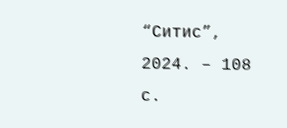“Ситис”, 2024. – 108 с.